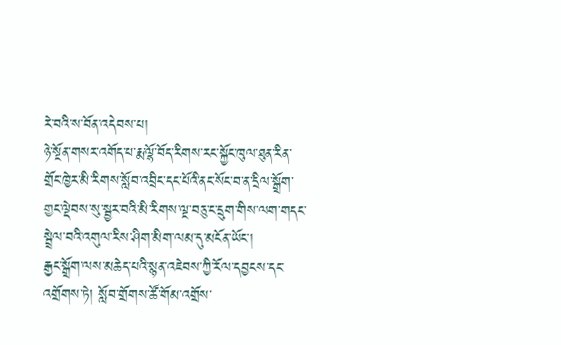རེ་བའི་ས་བོན་འདེབས་པ།
ཉེ་སྔོན་གསར་འགོད་པ་རྨ་ལྷོ་བོད་རིགས་རང་སྐྱོང་ཁུལ་ཐུན་རིན་གྲོང་ཁྱེར་མི་རིགས་སློབ་འབྲིང་དང་པོའི་ནང་སོང་བ་ན་དྲིལ་སྒྲོག་གྱང་ལྡེབས་སུ་སྦྱར་བའི་མི་རིགས་ལྔ་བཅུ་ང་དྲུག་གིས་ལག་གདང་སྦྲེལ་བའི་འགུལ་རིས་ཤིག་མིག་ལམ་དུ་མངོན་ཡོང་།
རྒྱང་སྒྲོག་ལས་མཆེད་པའི་སྙན་འཇེབས་ཀྱི་རོལ་དབྱངས་དང་འགྲོགས་ཏེ། སློབ་གྲོགས་ཚོ་གོམ་འགྲོས་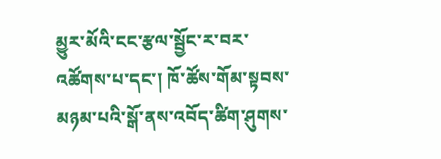མྱུར་མོའི་ངང་རྩལ་སྦྱོང་ར་བར་འཚོགས་པ་དང་། ཁོ་ཚོས་གོམ་སྟབས་མཉམ་པའི་སྒོ་ནས་འབོད་ཚིག་ཤུགས་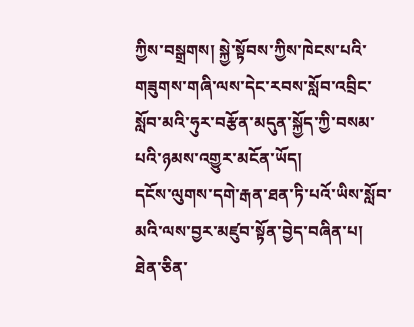ཀྱིས་བསྒྲགས། སྐྱེ་སྟོབས་ཀྱིས་ཁེངས་པའི་གཟུགས་གཞི་ལས་དེང་རབས་སློབ་འབྲིང་སློབ་མའི་ཧུར་བརྩོན་མདུན་སྐྱོད་ཀྱི་བསམ་པའི་ཉམས་འགྱུར་མངོན་ཡོད།
དངོས་ལུགས་དགེ་རྒན་ཐན་ཏི་པའོ་ཡིས་སློབ་མའི་ལས་བྱར་མཛུབ་སྟོན་བྱེད་བཞིན་པ།
ཐེན་ཅིན་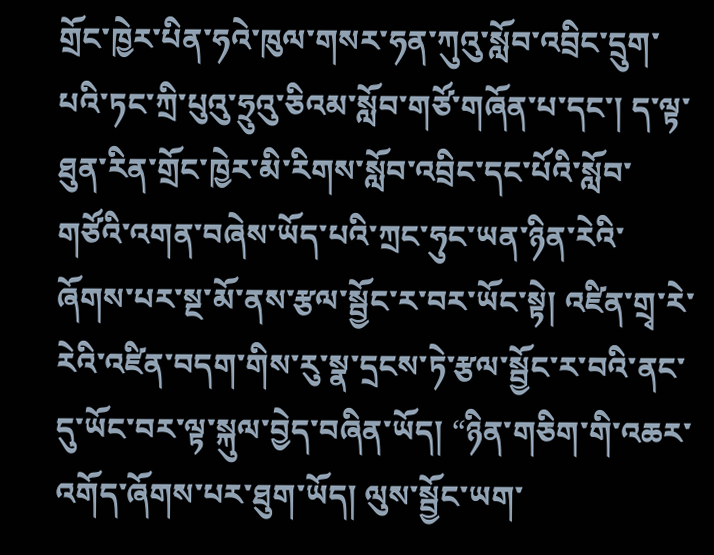གྲོང་ཁྱེར་པིན་ཧའེ་ཁུལ་གསར་ཧན་ཀུའུ་སློབ་འབྲིང་དྲུག་པའི་ཏང་ཀྲི་པུའུ་ཧྲུའུ་ཅིའམ་སློབ་གཙོ་གཞོན་པ་དང་། ད་ལྟ་ཐུན་རིན་གྲོང་ཁྱེར་མི་རིགས་སློབ་འབྲིང་དང་པོའི་སློབ་གཙོའི་འགན་བཞེས་ཡོད་པའི་ཀྲང་ཧུང་ཡན་ཉིན་རེའི་ཞོགས་པར་སྔ་མོ་ནས་རྩལ་སྦྱོང་ར་བར་ཡོང་སྟེ། འཛིན་གྲྭ་རེ་རེའི་འཛིན་བདག་གིས་རུ་སྣ་དྲངས་ཏེ་རྩལ་སྦྱོང་ར་བའི་ནང་དུ་ཡོང་བར་ལྟ་སྐུལ་བྱེད་བཞིན་ཡོད། “ཉིན་གཅིག་གི་འཆར་འགོད་ཞོགས་པར་ཐུག་ཡོད། ལུས་སྦྱོང་ཡག་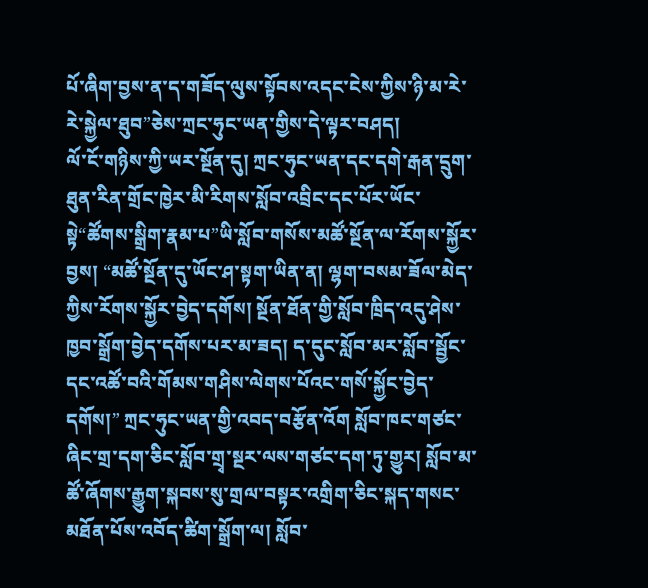པོ་ཞིག་བྱས་ན་ད་གཟོད་ལུས་སྟོབས་འདང་ངེས་ཀྱིས་ཉི་མ་རེ་རེ་སྐྱེལ་ཐུབ”ཅེས་ཀྲང་ཧུང་ཡན་གྱིས་དེ་ལྟར་བཤད།
ལོ་ངོ་གཉིས་ཀྱི་ཡར་སྔོན་དུ། ཀྲང་ཧུང་ཡན་དང་དགེ་རྒན་དྲུག་ཐུན་རིན་གྲོང་ཁྱེར་མི་རིགས་སློབ་འབྲིང་དང་པོར་ཡོང་སྟེ“ཚོགས་སྒྲིག་རྣམ་པ”ཡི་སློབ་གསོས་མཚོ་སྔོན་ལ་རོགས་སྐྱོར་བྱས། “མཚོ་སྔོན་དུ་ཡོང་ཤ་སྟག་ཡིན་ན། ལྷག་བསམ་ཟོལ་མེད་ཀྱིས་རོགས་སྐྱོར་བྱེད་དགོས། སྔོན་ཐོན་གྱི་སློབ་ཁྲིད་འདུ་ཤེས་ཁྱབ་སྒྲོག་བྱེད་དགོས་པར་མ་ཟད། ད་དུང་སློབ་མར་སློབ་སྦྱོང་དང་འཚོ་བའི་གོམས་གཤིས་ལེགས་པོའང་གསོ་སྐྱོང་བྱེད་དགོས།” ཀྲང་ཧུང་ཡན་གྱི་འབད་བརྩོན་འོག སློབ་ཁང་གཙང་ཞིང་གྲ་དག་ཅིང་སློབ་གྲྭ་སྔར་ལས་གཙང་དག་ཏུ་གྱུར། སློབ་མ་ཚོ་ཞོགས་རྒྱུག་སྐབས་སུ་གྲལ་བསྟར་འགྲིག་ཅིང་སྐད་གསང་མཐོན་པོས་འབོད་ཚིག་སྒྲོག་ལ། སློབ་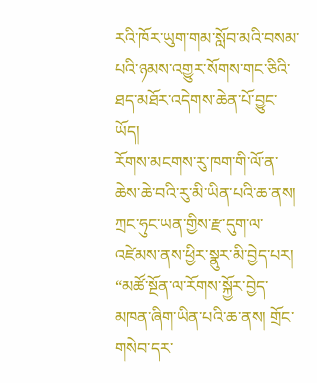རའི་ཁོར་ཡུག་གམ་སློབ་མའི་བསམ་པའི་ཉམས་འགྱུར་སོགས་གང་ཅིའི་ཐད་མཐོར་འདེགས་ཆེན་པོ་བྱུང་ཡོད།
རོགས་མངགས་རུ་ཁག་གི་ལོ་ན་ཆེས་ཆེ་བའི་རུ་མི་ཡིན་པའི་ཆ་ནས། ཀྲང་ཧུང་ཡན་གྱིས་རྫ་དུག་ལ་འཛེམས་ནས་ཕྱིར་སྣུར་མི་བྱེད་པར། “མཚོ་སྔོན་ལ་རོགས་སྐྱོར་བྱེད་མཁན་ཞིག་ཡིན་པའི་ཆ་ནས། གྲོང་གསེབ་དར་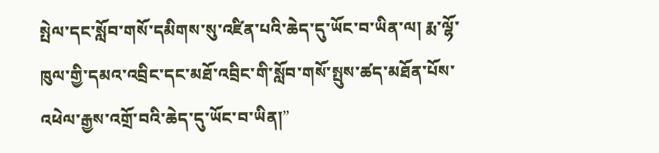སྤེལ་དང་སློབ་གསོ་དམིགས་སུ་འཛིན་པའི་ཆེད་དུ་ཡོང་བ་ཡིན་ལ། རྨ་ལྷོ་ཁུལ་གྱི་དམའ་འབྲིང་དང་མཐོ་འབྲིང་གི་སློབ་གསོ་སྤུས་ཚད་མཐོན་པོས་འཕེལ་རྒྱས་འགྲོ་བའི་ཆེད་དུ་ཡོང་བ་ཡིན།”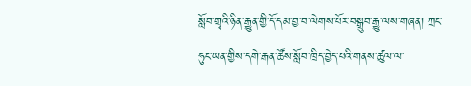སློབ་གྲྭའི་ཉིན་རྒྱུན་གྱི་དོ་དམ་བྱ་བ་ལེགས་པོར་བསྒྲུབ་རྒྱུ་ལས་གཞན། ཀྲང་ཧུང་ཡན་གྱིས་དགེ་རྒན་ཚོས་སློབ་ཁྲིད་བྱེད་པའི་གནས་ཚུལ་ལ་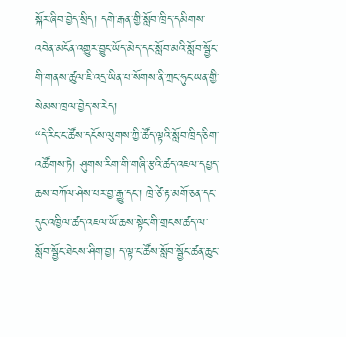སྐོར་ཞིབ་བྱེད་སྲིད། དགེ་རྒན་གྱི་སློབ་ཁྲིད་དམིགས་འབེན་མངོན་འགྱུར་བྱུང་ཡོད་མེད་དང་སློབ་མའི་སློབ་སྦྱོང་གི་གནས་ཚུལ་ཇི་འདྲ་ཡིན་པ་སོགས་ནི་ཀྲང་ཧུང་ཡན་གྱི་སེམས་ཁྲལ་བྱེད་ས་རེད།
“དེ་རིང་ང་ཚོས་དངོས་ལུགས་ཀྱི་ཚོད་ལྟའི་སློབ་ཁྲིད་ཅིག་འཚོགས་ཏེ། ཤུགས་རིག་གི་གཞི་རྩའི་ཚད་འཇལ་དཔྱད་ཆས་བཀོལ་ཤེས་པར་བྱ་རྒྱུ་དང་། ཁྲེ་ཙེ་རྟ་མགོ་ཅན་དང་དུང་འཁྱིལ་ཚད་འཇལ་ཡོ་ཆས་སྟེང་གི་གྲངས་ཚད་ལ་སློབ་སྦྱོང་ཐེངས་ཤིག་བྱ། ད་ལྟ་ང་ཚོས་སློབ་སྦྱོང་ཚན་ཆུང་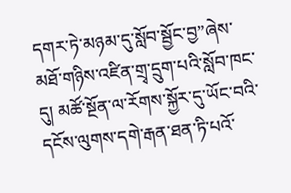དགར་ཏེ་མཉམ་དུ་སློབ་སྦྱོང་བྱ”ཞེས་མཐོ་གཉིས་འཛིན་གྲྭ་དྲུག་པའི་སློབ་ཁང་དུ། མཚོ་སྔོན་ལ་རོགས་སྐྱོར་དུ་ཡོང་བའི་དངོས་ལུགས་དགེ་རྒན་ཐན་ཏི་པའོ་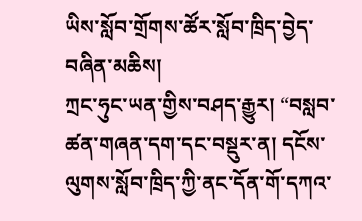ཡིས་སློབ་གྲོགས་ཚོར་སློབ་ཁྲིད་བྱེད་བཞིན་མཆིས།
ཀྲང་ཧུང་ཡན་གྱིས་བཤད་རྒྱུར། “བསླབ་ཚན་གཞན་དག་དང་བསྡུར་ན། དངོས་ལུགས་སློབ་ཁྲིད་ཀྱི་ནང་དོན་གོ་དཀའ་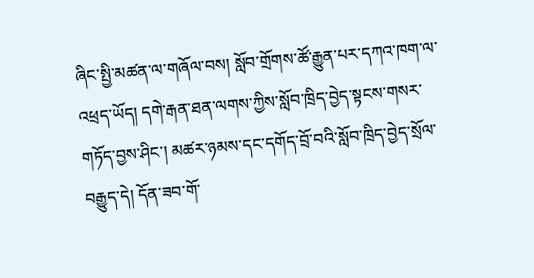ཞིང་སྤྱི་མཚན་ལ་གཞོལ་བས། སློབ་གྲོགས་ཚོ་རྒྱུན་པར་དཀའ་ཁག་ལ་འཕྲད་ཡོད། དགེ་རྒན་ཐན་ལགས་ཀྱིས་སློབ་ཁྲིད་བྱེད་སྟངས་གསར་གཏོད་བྱས་ཤིང་། མཚར་ཉམས་དང་དགོད་བྲོ་བའི་སློབ་ཁྲིད་བྱེད་སྲོལ་བརྒྱུད་དེ། དོན་ཟབ་གོ་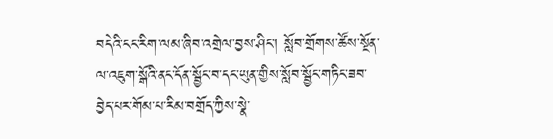བདེའི་ངང་རིག་ལམ་ཞིབ་འགྲེལ་བྱས་ཤིང་། སློབ་གྲོགས་ཚོས་སྔོན་ལ་འཇུག་སྒོའི་ནང་དོན་སྦྱོང་བ་དང་ཡུན་གྱིས་སློབ་སྦྱོང་གཏིང་ཟབ་བྱེད་པར་གོམ་པ་རིམ་བགྲོད་ཀྱིས་སྣེ་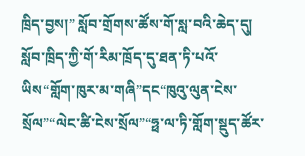ཁྲིད་བྱས།” སློབ་གྲོགས་ཚོས་གོ་སླ་བའི་ཆེད་དུ། སློབ་ཁྲིད་ཀྱི་གོ་རིམ་ཁྲོད་དུ་ཐན་ཏི་པའོ་ཡིས“གློག་ཁུར་མ་གཞི”དང“ཁུའུ་ལུན་ངེས་སྲོལ”“ལེང་ཚི་ངེས་སྲོལ”“ཧྥ་ལ་ཏི་གློག་སྡུད་ཚོར་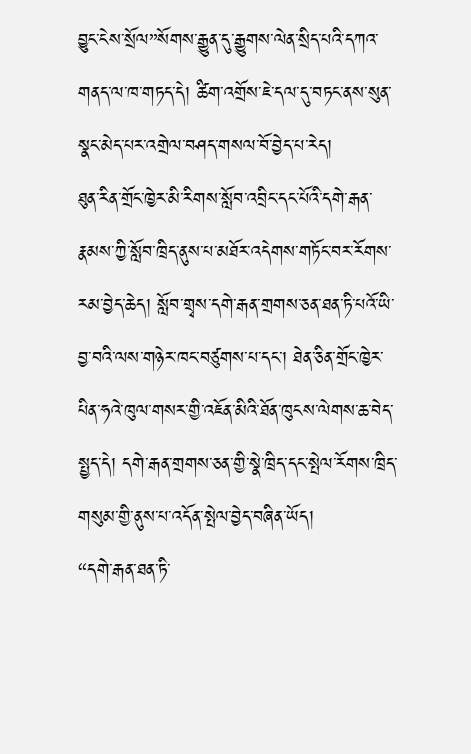བྱུང་ངེས་སྲོལ”སོགས་རྒྱུན་དུ་རྒྱུགས་ལེན་སྲིད་པའི་དཀའ་གནད་ལ་ཁ་གཏད་དེ། ཚིག་འགྲོས་ཇེ་དལ་དུ་བཏང་ནས་སུན་སྣང་མེད་པར་འགྲེལ་བཤད་གསལ་བོ་བྱེད་པ་རེད།
ཐུན་རིན་གྲོང་ཁྱེར་མི་རིགས་སློབ་འབྲིང་དང་པོའི་དགེ་རྒན་རྣམས་ཀྱི་སློབ་ཁྲིད་ནུས་པ་མཐོར་འདེགས་གཏོང་བར་རོགས་རམ་བྱེད་ཆེད། སློབ་གྲྭས་དགེ་རྒན་གྲགས་ཅན་ཐན་ཏི་པའོ་ཡི་བྱ་བའི་ལས་གཉེར་ཁང་བཙུགས་པ་དང་། ཐེན་ཅིན་གྲོང་ཁྱེར་པིན་ཧའེ་ཁུལ་གསར་གྱི་འཇོན་མིའི་ཐོན་ཁུངས་ལེགས་ཆ་བེད་སྤྱད་དེ། དགེ་རྒན་གྲགས་ཅན་གྱི་སྣེ་ཁྲིད་དང་སྤེལ་རོགས་ཁྲིད་གསུམ་གྱི་ནུས་པ་འདོན་སྤེལ་བྱེད་བཞིན་ཡོད།
“དགེ་རྒན་ཐན་ཏི་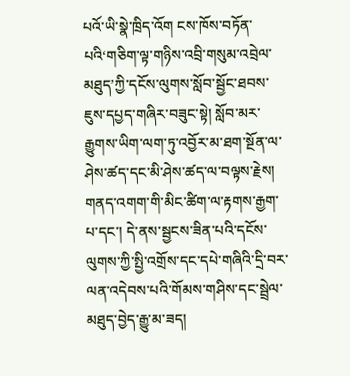པའོ་ཡི་སྣེ་ཁྲིད་འོག ངས་ཁོས་བཏོན་པའི‘གཅིག་ལྟ་གཉིས་འབྲི་གསུམ་འབྲེལ་མཐུད’ཀྱི་དངོས་ལུགས་སློབ་སྦྱོང་ཐབས་ཇུས་དཔྱད་གཞིར་བཟུང་སྟེ། སློབ་མར་རྒྱུགས་ཡིག་ལག་ཏུ་འབྱོར་མ་ཐག་སྔོན་ལ་ཤེས་ཚད་དང་མི་ཤེས་ཚད་ལ་བལྟས་རྗེས། གནད་འགག་གི་མིང་ཚིག་ལ་རྟགས་རྒྱག་པ་དང་། དེ་ནས་སྦྱངས་ཟིན་པའི་དངོས་ལུགས་ཀྱི་སྤྱི་འགྲོས་དང་དཔེ་གཞིའི་དྲི་བར་ལན་འདེབས་པའི་གོམས་གཤིས་དང་སྦྲེལ་མཐུད་བྱེད་རྒྱུ་མ་ཟད།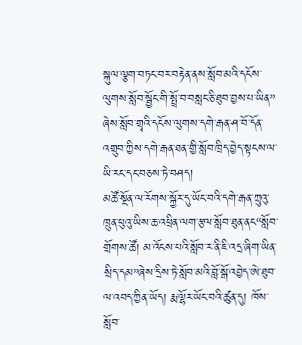སྐུལ་ལྕག་བཏང་བར་བརྟེན་ནས་སློབ་མའི་དངོས་ལུགས་སློབ་སྦྱོང་གི་སྤྲོ་བ་བསླང་ཅི་ཐུབ་བྱས་པ་ཡིན” ཞེས་སློབ་གྲྭའི་དངོས་ལུགས་དགེ་རྒན་ཤ་བོ་དོན་འགྲུབ་ཀྱིས་དགེ་རྒན་ཐན་གྱི་སློབ་ཁྲིད་བྱེད་སྟངས་ལ་ཡི་རང་དང་བཅས་ཏེ་བཤད།
མཚོ་སྔོན་ལ་རོགས་སྐྱོར་དུ་ཡོང་བའི་དགེ་རྒན་ཀྲུའུ་ཁྲུན་ཕུའུ་ཡིས་ཆ་འཕྲིན་ལག་རྩལ་སློབ་ཐུན་ནང“སློབ་གྲོགས་ཚོ། མ་འོངས་པའི་སློབ་ར་ནི་ཇི་འདྲ་ཞིག་ཡིན་སྲིད་དམ”ཞེས་དྲིས་ཏེ་སློབ་མའི་བློ་སྒོ་འབྱེད་ཨེ་ཐུབ་ལ་འབད་ཀྱིན་ཡོད། རྨ་ལྷོར་ཡོང་བའི་ཚུན་དུ། ཁོས་སློབ་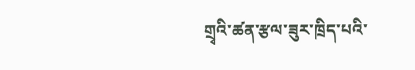གྲྭའི་ཚན་རྩལ་ཟུར་ཁྲིད་པའི་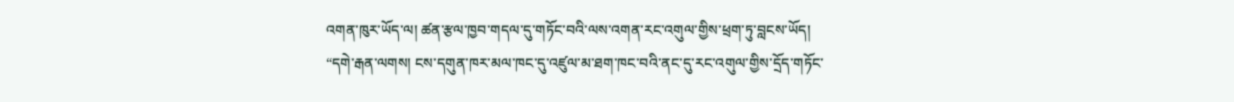འགན་ཁུར་ཡོད་ལ། ཚན་རྩལ་ཁྱབ་གདལ་དུ་གཏོང་བའི་ལས་འགན་རང་འགུལ་གྱིས་ཕྲག་ཏུ་བླངས་ཡོད།
“དགེ་རྒན་ལགས། ངས་དགུན་ཁར་མལ་ཁང་དུ་འཛུལ་མ་ཐག་ཁང་བའི་ནང་དུ་རང་འགུལ་གྱིས་དྲོད་གཏོང་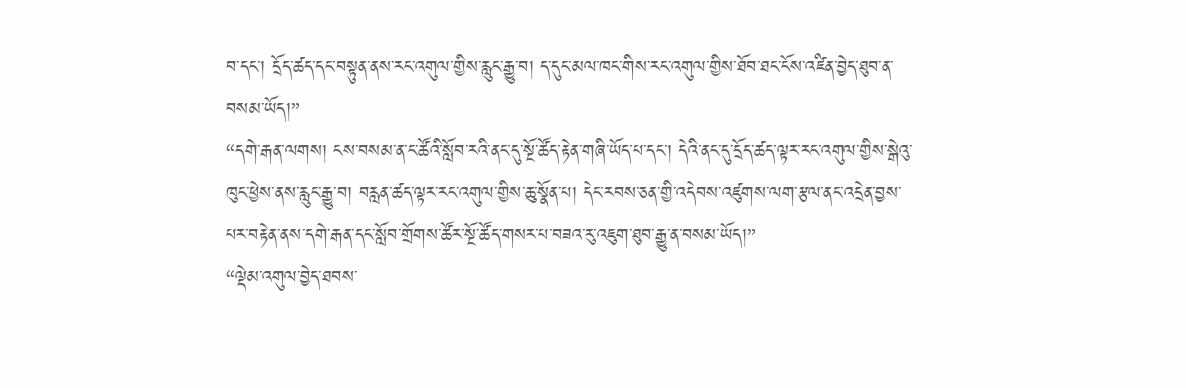བ་དང་། དྲོད་ཚད་དང་བསྟུན་ནས་རང་འགུལ་གྱིས་རླུང་རྒྱུ་བ། ད་དུང་མལ་ཁང་གིས་རང་འགུལ་གྱིས་ཐོབ་ཐང་ངོས་འཛིན་བྱེད་ཐུབ་ན་བསམ་ཡོད།”
“དགེ་རྒན་ལགས། ངས་བསམ་ན་ང་ཚོའི་སློབ་རའི་ནང་དུ་སྔོ་ཚོད་རྟེན་གཞི་ཡོད་པ་དང་། དེའི་ནང་དུ་དྲོད་ཚད་ལྟར་རང་འགུལ་གྱིས་སྒེའུ་ཁུང་ཕྱེས་ནས་རླུང་རྒྱུ་བ། བརླན་ཚད་ལྟར་རང་འགུལ་གྱིས་ཆུ་སྣོན་པ། དེང་རབས་ཅན་གྱི་འདེབས་འཛུགས་ལག་རྩལ་ནང་འདྲེན་བྱས་པར་བརྟེན་ནས་དགེ་རྒན་དང་སློབ་གྲོགས་ཚོར་སྔོ་ཚོད་གསར་པ་བཟའ་རུ་འཇུག་ཐུབ་རྒྱུ་ན་བསམ་ཡོད།”
“ལྡེམ་འགུལ་བྱེད་ཐབས་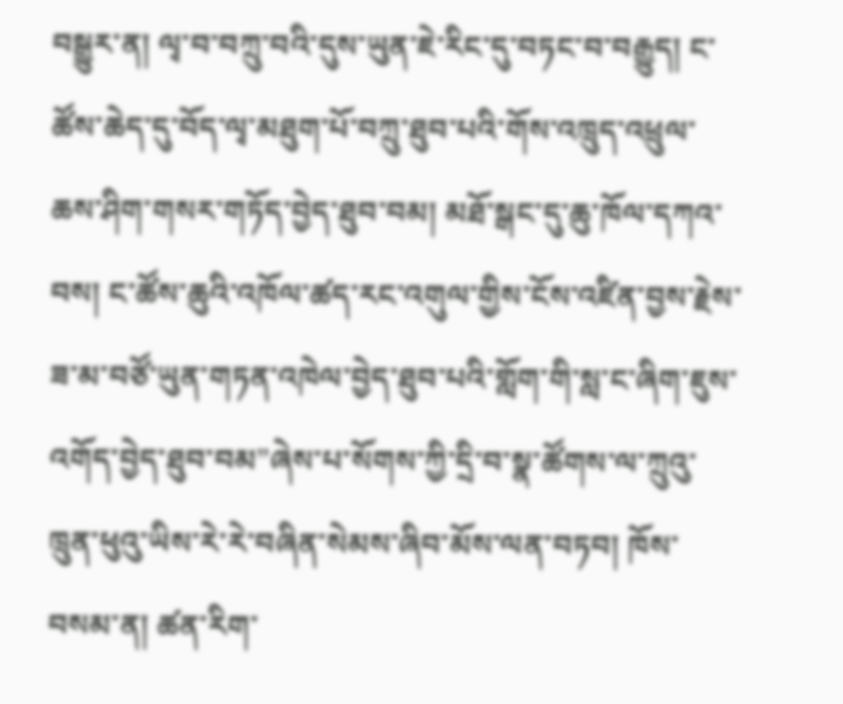བསྒྱུར་ན། ལྭ་བ་བཀྲུ་བའི་དུས་ཡུན་ཇེ་རིང་དུ་བཏང་བ་བརྒྱུད། ང་ཚོས་ཆེད་དུ་བོད་ལྭ་མཐུག་པོ་བཀྲུ་ཐུབ་པའི་གོས་འཁྲུད་འཕྲུལ་ཆས་ཤིག་གསར་གཏོད་བྱེད་ཐུབ་བམ། མཐོ་སྒང་དུ་ཆུ་ཁོལ་དཀའ་བས། ང་ཚོས་ཆུའི་འཁོལ་ཚད་རང་འགུལ་གྱིས་ངོས་འཛིན་བྱས་རྗེས་ཟ་མ་བཙོ་ཡུན་གཏན་འཁེལ་བྱེད་ཐུབ་པའི་གློག་གི་སླ་ང་ཞིག་ཇུས་འགོད་བྱེད་ཐུབ་བམ”ཞེས་པ་སོགས་ཀྱི་དྲི་བ་སྣ་ཚོགས་ལ་ཀྲུའུ་ཁྲུན་ཕུའུ་ཡིས་རེ་རེ་བཞིན་སེམས་ཞིབ་མོས་ལན་བཏབ། ཁོས་བསམ་ན། ཚན་རིག་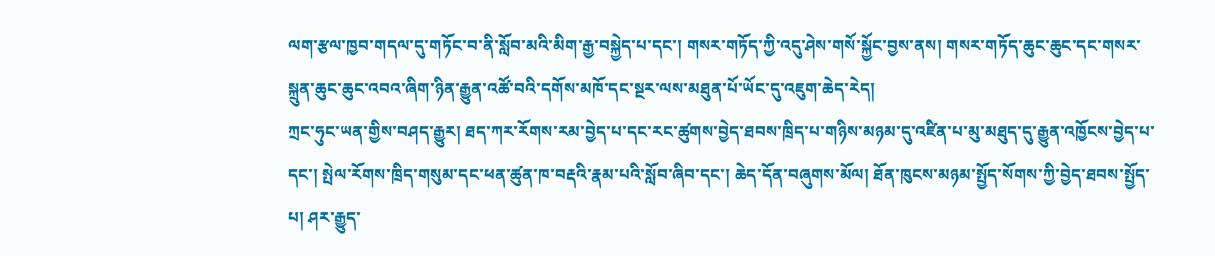ལག་རྩལ་ཁྱབ་གདལ་དུ་གཏོང་བ་ནི་སློབ་མའི་མིག་རྒྱ་བསྐྱེད་པ་དང་། གསར་གཏོད་ཀྱི་འདུ་ཤེས་གསོ་སྐྱོང་བྱས་ནས། གསར་གཏོད་ཆུང་ཆུང་དང་གསར་སྐྲུན་ཆུང་ཆུང་འབའ་ཞིག་ཉིན་རྒྱུན་འཚོ་བའི་དགོས་མཁོ་དང་སྔར་ལས་མཐུན་པོ་ཡོང་དུ་འཇུག་ཆེད་རེད།
ཀྲང་ཧུང་ཡན་གྱིས་བཤད་རྒྱུར། ཐད་ཀར་རོགས་རམ་བྱེད་པ་དང་རང་ཚུགས་བྱེད་ཐབས་ཁྲིད་པ་གཉིས་མཉམ་དུ་འཛིན་པ་མུ་མཐུད་དུ་རྒྱུན་འཁྱོངས་བྱེད་པ་དང་། སྤེལ་རོགས་ཁྲིད་གསུམ་དང་ཕན་ཚུན་ཁ་བརྡའི་རྣམ་པའི་སློབ་ཞིབ་དང་། ཆེད་དོན་བཞུགས་མོལ། ཐོན་ཁུངས་མཉམ་སྤྱོད་སོགས་ཀྱི་བྱེད་ཐབས་སྤྱོད་པ། ཤར་རྒྱུད་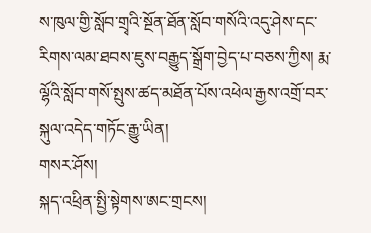ས་ཁུལ་གྱི་སློབ་གྲྭའི་སྔོན་ཐོན་སློབ་གསོའི་འདུ་ཤེས་དང་རིགས་ལམ་ཐབས་ཇུས་བརྒྱུད་སྒྲོག་བྱེད་པ་བཅས་ཀྱིས། རྨ་ལྷོའི་སློབ་གསོ་སྤུས་ཚད་མཐོན་པོས་འཕེལ་རྒྱས་འགྲོ་བར་སྐུལ་འདེད་གཏོང་རྒྱུ་ཡིན།
གསར་ཤོས།
སྐད་འཕྲིན་སྤྱི་སྟེགས་ཨང་གྲངས།